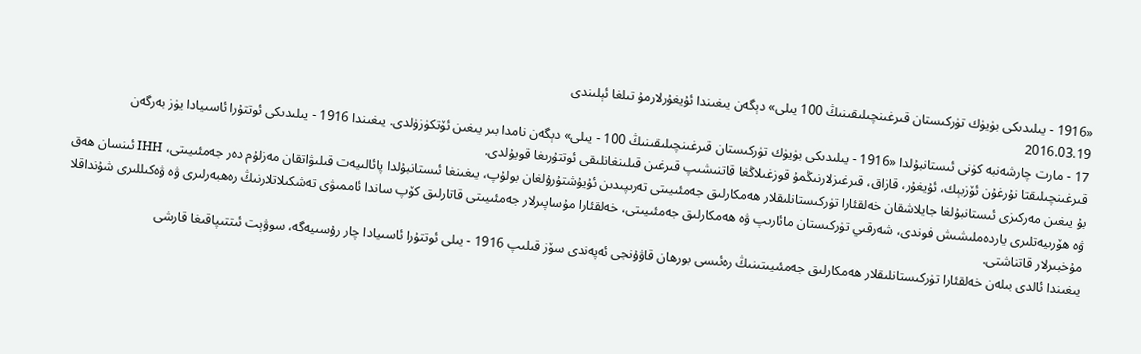«1916 - يىلىدىكى بۈيۈك تۈركىستان قىرغىنچىلىقىنىڭ 100 يىلى» دېگەن يىغىندا ئۇيغۇرلارمۇ تىلغا ئېلىندى
2016.03.19
17 - مارت چارشەنبە كۈنى ئىستانبۇلدا «1916 - يىلىدىكى بۈيۈك تۈركىستان قىرغىنچىلىقىنىڭ 100 - يىلى» دېگەن نامدا بىر يىغىن ئۆتكۈزۈلدى. يىغىندا 1916 - يىلىدىكى ئوتتۇرا ئاسىيادا يۈز بەرگەن قىرغىنچىلىقتا نۇرغۇن ئۆزبېك، ئۇيغۇر، قازاق، قىرغىزلارنىڭمۇ قوزغىلاڭغا قاتنىشىپ قىرغىن قىلىنغانلىقى ئوتتۇرىغا قويۇلدى.
بۇ يىغىن مەركىزى ئىستانبۇلغا جايلاشقان خەلقئارا تۈركىستانلىقلار ھەمكارلىق جەمئىيىتى تەرىپىدىن ئۇيۇشتۇرۇلغان بولۇپ، يىغىنغا ئىستانبۇلدا پائالىيەت قىلىۋاتقان مەزلۇم دەر جەمئىيىتى، IHH ئىنسان ھەق ۋە ھۆرىيەتلىرى ياردەملىشىش فوندى، شەرقىي تۈركىستان مائارىپ ۋە ھەمكارلىق جەمئىيىتى، خەلقئارا مۇساپىرلار جەمئىيىتى قاتارلىق كۆپ ساندا ئاممىۋى تەشكىلاتلارنىڭ رەھبەرلىرى ۋە ۋەكىللىرى شۇنداقلا مۇخبىرلار قاتناشتى.
يىغىندا ئالدى بىلەن خەلقئارا تۈركىستانلىقلار ھەمكارلىق جەمئىيىتىنىڭ رەئىسى بورھان قاۋۇنجى ئەپەندى سۆز قىلىپ 1916 - يىلى ئوتتۇرا ئاسىيادا چار رۇسىيەگە، سوۋېت ئىتتىپاقىغا قارشى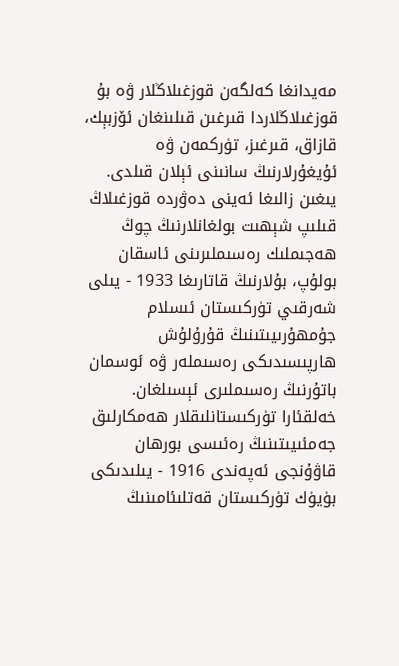مەيدانغا كەلگەن قوزغىلاڭلار ۋە بۇ قوزغىلاڭلاردا قىرغىن قىلىنغان ئۆزبېك، قازاق، قىرغىز، تۈركمەن ۋە ئۇيغۇرلارنىڭ سانىنى ئېلان قىلدى.
يىغىن زالىغا ئەينى دەۋردە قوزغىلاڭ قىلىپ شېھىت بولغانلارنىڭ چوڭ ھەجىملىك رەسىملىرىنى ئاسقان بولۇپ، بۇلارنىڭ قاتارىغا 1933 - يىلى شەرقىي تۈركىستان ئىسلام جۇمھۇرىيىتىنىڭ قۇرۇلۇش ھارپىسىدىكى رەسىملەر ۋە ئوسمان باتۇرنىڭ رەسىملىرى ئېسىلغان.
خەلقئارا تۈركىستانلىقلار ھەمكارلىق جەمئىيىتىنىڭ رەئىسى بورھان قاۋۇنجى ئەپەندى 1916 - يىلىدىكى بۈيۈك تۈركىستان قەتلىئامىنىڭ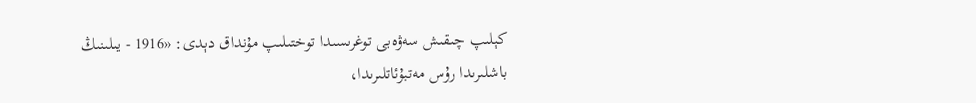كېلىپ چىقىش سەۋەبى توغرىسىدا توختىلىپ مۇنداق دېدى: «1916 - يىلىنىڭ باشلىرىدا رۇس مەتبۇئاتلىرىدا،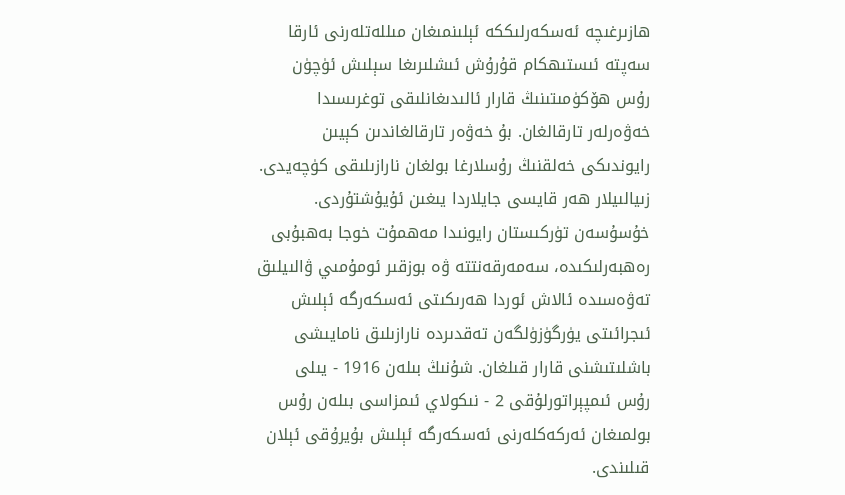ھازىرغىچە ئەسكەرلىككە ئېلىنمىغان مىللەتلەرنى ئارقا سەپتە ئىستىھكام قۇرۇش ئىشلىرىغا سېلىش ئۈچۈن رۇس ھۆكۈمىتىنىڭ قارار ئالىدىغانلىقى توغرىسىدا خەۋەرلەر تارقالغان. بۇ خەۋەر تارقالغاندىن كېيىن رايوندىكى خەلقنىڭ رۇسلارغا بولغان نارازىلىقى كۈچەيدى. زىيالىيلار ھەر قايسى جايلاردا يىغىن ئۇيۇشتۇردى. خۇسۇسەن تۈركىستان رايونىدا مەھمۇت خوجا بەھبۇبى رەھبەرلىكىدە، سەمەرقەنتتە ۋە بوزقىر ئومۇمىي ۋالىيلىق تەۋەسىدە ئالاش ئوردا ھەرىكىتى ئەسكەرگە ئېلىش ئىجرائىتى يۈرگۈزۈلگەن تەقدىردە نارازىلىق نامايىشى باشلىتىشنى قارار قىلغان. شۇنىڭ بىلەن 1916 - يىلى رۇس ئىمپېراتورلۇقى 2 - نىكولاي ئىمزاسى بىلەن رۇس بولمىغان ئەركەكلەرنى ئەسكەرگە ئېلىش بۇيرۇقى ئېلان قىلىندى.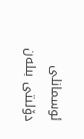ئوسمانلى دۆلىتى بىلەن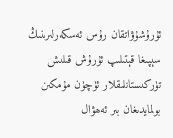ئۇرۇشۇۋاتقان رۇس ئەسكەرلىرىنىڭ سېپىغا قېتىلىپ ئۇرۇش قىلىش تۈركىستانلىقلار ئۈچۈن مۇمكىن بولمايدىغان بىر ئەھۋال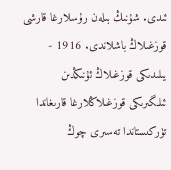ئىدى. شۇنىڭ بىلەن رۇسلارغا قارشى قوزغىلاڭ باشلاندى. 1916 - يىلىدىكى قوزغىلاڭ ئۇنىڭدىن ئىلگىرىكى قوزغىلاڭلارغا قارىغاندا تۈركىستاندا تەسىرى چوڭ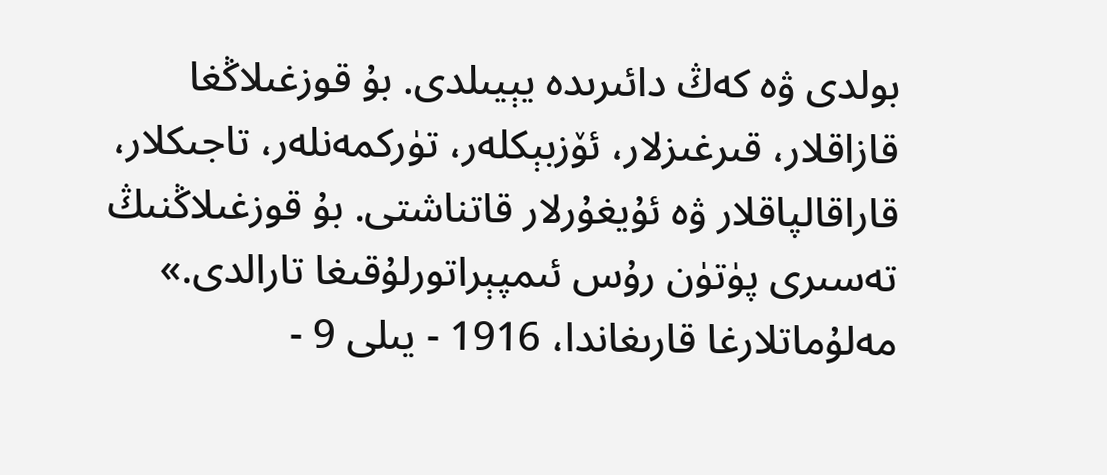بولدى ۋە كەڭ دائىرىدە يېيىلدى. بۇ قوزغىلاڭغا قازاقلار، قىرغىزلار، ئۆزبېكلەر، تۈركمەنلەر، تاجىكلار، قاراقالپاقلار ۋە ئۇيغۇرلار قاتناشتى. بۇ قوزغىلاڭنىڭ تەسىرى پۈتۈن رۇس ئىمپېراتورلۇقىغا تارالدى.»
مەلۇماتلارغا قارىغاندا، 1916 - يىلى 9 -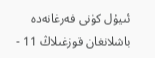ئىيۇل كۈنى فەرغانەدە باشلانغان قوزغىلاڭ 11 -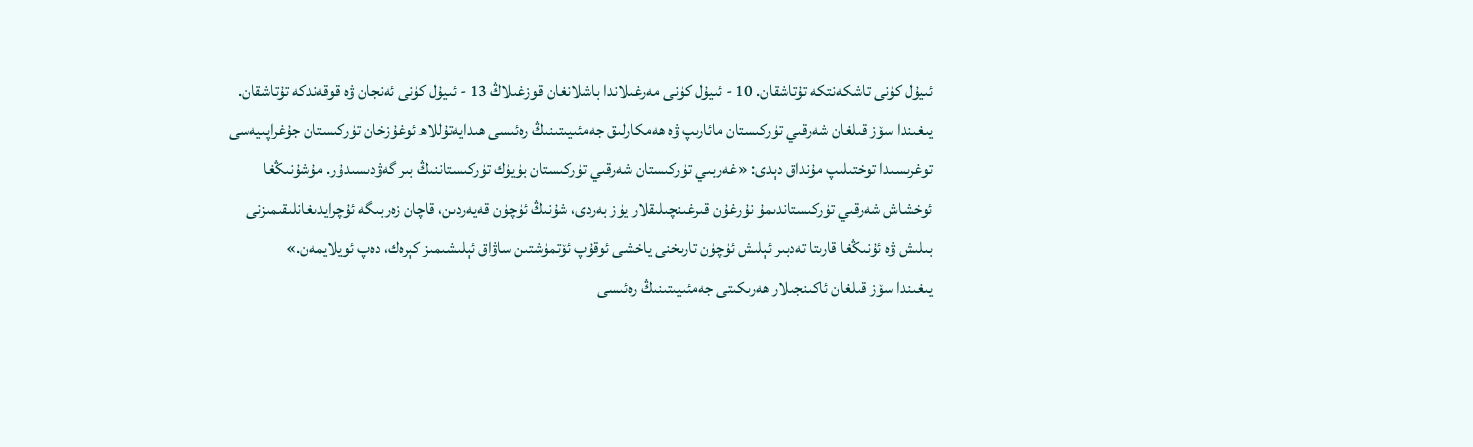ئىيۇل كۈنى تاشكەنتكە تۇتاشقان. 10 - ئىيۇل كۈنى مەرغىلاندا باشلانغان قوزغىلاڭ 13 - ئىيۇل كۈنى ئەنجان ۋە قوقەندكە تۇتاشقان.
يىغىندا سۆز قىلغان شەرقىي تۈركىستان مائارىپ ۋە ھەمكارلىق جەمئىيىتىنىڭ رەئىسى ھىدايەتۇللاھ ئوغۇزخان تۈركىستان جۇغراپىيەسى توغرىسىدا توختىلىپ مۇنداق دېدى: «غەربىي تۈركىستان شەرقىي تۈركىستان بۈيۈك تۈركىستاننىڭ بىر گەۋدىسىدۇر. مۇشۇنىڭغا ئوخشاش شەرقىي تۈركىستاندىمۇ نۇرغۇن قىرغىنچىلىقلار يۈز بەردى، شۇنىڭ ئۈچۈن قەيەردىن، قاچان زەربىگە ئۇچرايدىغانلىقىمىزنى بىلىش ۋە ئۇنىڭغا قارىتا تەدبىر ئېلىش ئۈچۈن تارىخنى ياخشى ئوقۇپ ئۆتمۈشتىن ساۋاق ئېلىشىمىز كېرەك، دەپ ئويلايمەن.»
يىغىندا سۆز قىلغان ئاكىنجىلار ھەرىكىتى جەمئىيىتىنىڭ رەئىسى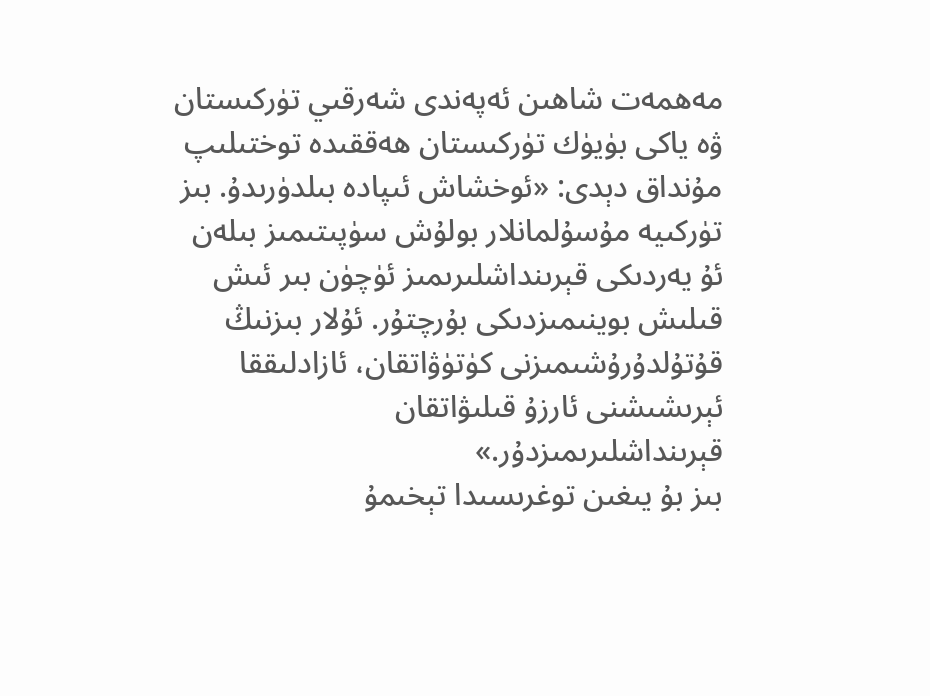مەھمەت شاھىن ئەپەندى شەرقىي تۈركىستان ۋە ياكى بۈيۈك تۈركىستان ھەققىدە توختىلىپ مۇنداق دېدى: «ئوخشاش ئىپادە بىلدۈرىدۇ. بىز تۈركىيە مۇسۇلمانلار بولۇش سۈپىتىمىز بىلەن ئۇ يەردىكى قېرىنداشلىرىمىز ئۈچۈن بىر ئىش قىلىش بوينىمىزدىكى بۇرچتۇر. ئۇلار بىزنىڭ قۇتۇلدۇرۇشىمىزنى كۈتۈۋاتقان، ئازادلىققا ئېرىشىشنى ئارزۇ قىلىۋاتقان قېرىنداشلىرىمىزدۇر.»
بىز بۇ يىغىن توغرىسىدا تېخىمۇ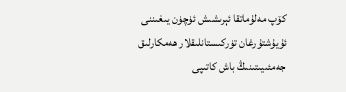كۆپ مەلۇماتقا ئېرىشىش ئۈچۈن يىغىننى ئۇيۇشتۇرغان تۈركىستانلىقلار ھەمكارلىق جەمئىيىتىنىڭ باش كاتىپى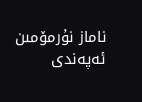ناماز نۇرمۆمىن ئەپەندى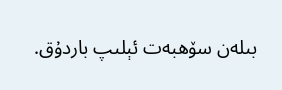بىلەن سۆھبەت ئېلىپ باردۇق.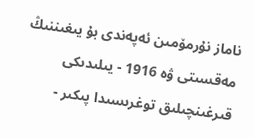ناماز نۇرمۆمىن ئەپەندى بۇ يىغىننىڭ مەقسىتى ۋە 1916 - يىلىدىكى قىرغىنچىلىق توغرىسىدا پىكىر -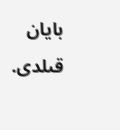بايان قىلدى.